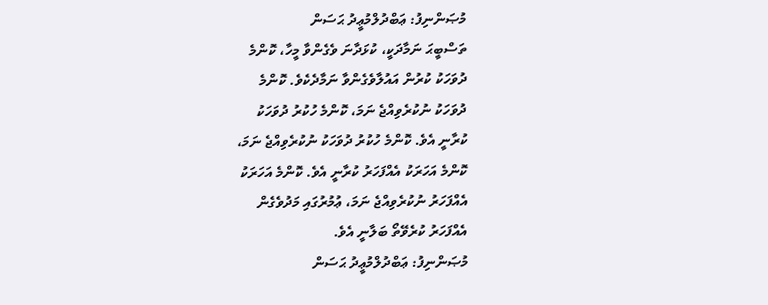މުޞަންނިފު: ޢަބްދުލްމުޢީދު ޙަސަން
ތަސްބީޙަ ނަމާދަކީ، ކުޅަދާނަ ވެގެންވާ މީހާ، ކޮންމެ
ދުވަހަކު ކުރުން އައުލާވެގެންވާ ނަމާދެކެވެ. ކޮންމެ
ދުވަހަކު ނުކުރެވިއްޖެ ނަމަ، ކޮންމެ ހުކުރު ދުވަހަކު
ކުރާނީ އެވެ. ކޮންމެ ހުކުރު ދުވަހަކު ނުކުރެވިއްޖެ ނަމަ،
ކޮންމެ އަހަރަކު އެއްފަހަރު ކުރާނީ އެވެ. ކޮންމެ އަހަރަކު
އެއްފަހަރު ނުކުރެވިއްޖެ ނަމަ، ޢުމުރުގައި މަދުވެގެން
އެއްފަހަރު ކުރެވޭތޯ ބަލާނީ އެވެ.
މުޞަންނިފު: ޢަބްދުލްމުޢީދު ޙަސަން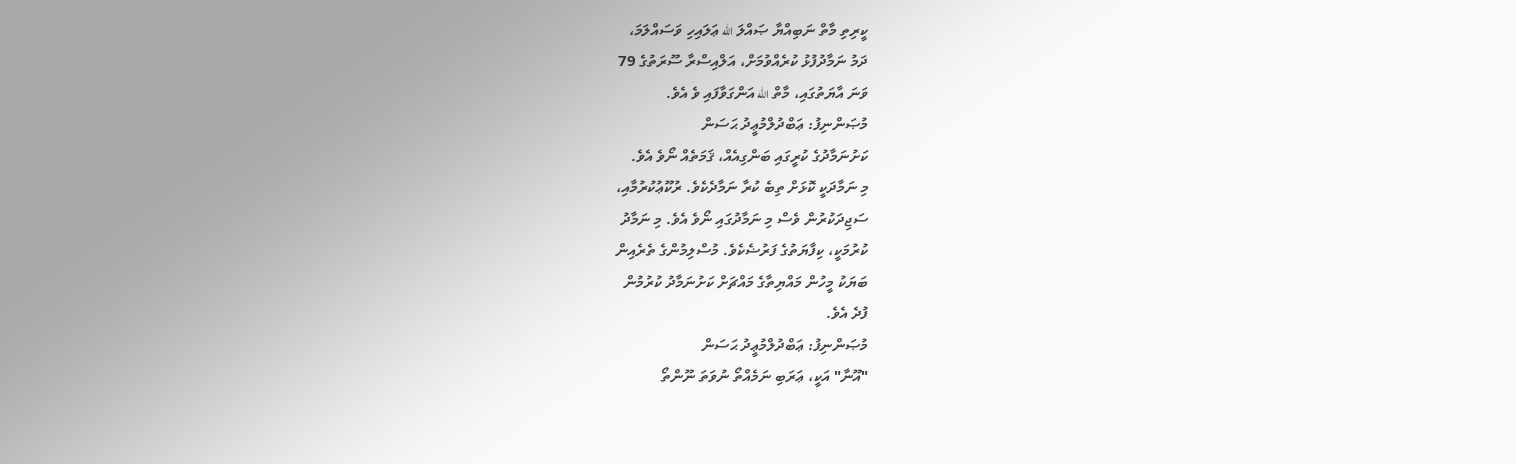ކީރިތި މާތް ނަބިއްޔާ ޞައްލަ الله ޢަލައިހި ވަސައްލަމަ،
ދަމު ނަމާދުފުޅު ކުރެއްވުމަށް، އަލްއިސްރާ ސޫރަތުގެ 79
ވަނަ އާޔަތުގައި، މާތް الله އަންގަވާފައި ވެ އެވެ.
މުޞަންނިފު: ޢަބްދުލްމުޢީދު ޙަސަން
ކަށުނަމާދުގެ ކުރީގައި ބަންގިއެއް، ޤަމަތެއް ނޯވެ އެވެ.
މި ނަމާދަކީ ކޮޅަށް ތިބެ ކުރާ ނަމާދެކެވެ. ރުކޫޢުކުރުމާއި،
ސަޖިދަކުރުން ވެސް މި ނަމާދުގައި ނޯވެ އެވެ. މި ނަމާދު
ކުރުމަކީ، ކިފާޔަތުގެ ފަރުޟެކެވެ. މުސްލިމުންގެ ތެރެއިން
ބަޔަކު މީހުން މައްޔިތާގެ މައްޗަށް ކަށުނަމާދު ކުރުމުން
ފުދެ އެވެ.
މުޞަންނިފު: ޢަބްދުލްމުޢީދު ޙަސަން
"އޫނާ" އަކީ، ޢަރަބި ނަމެއްތޯ ނުވަތަ ނޫންތޯ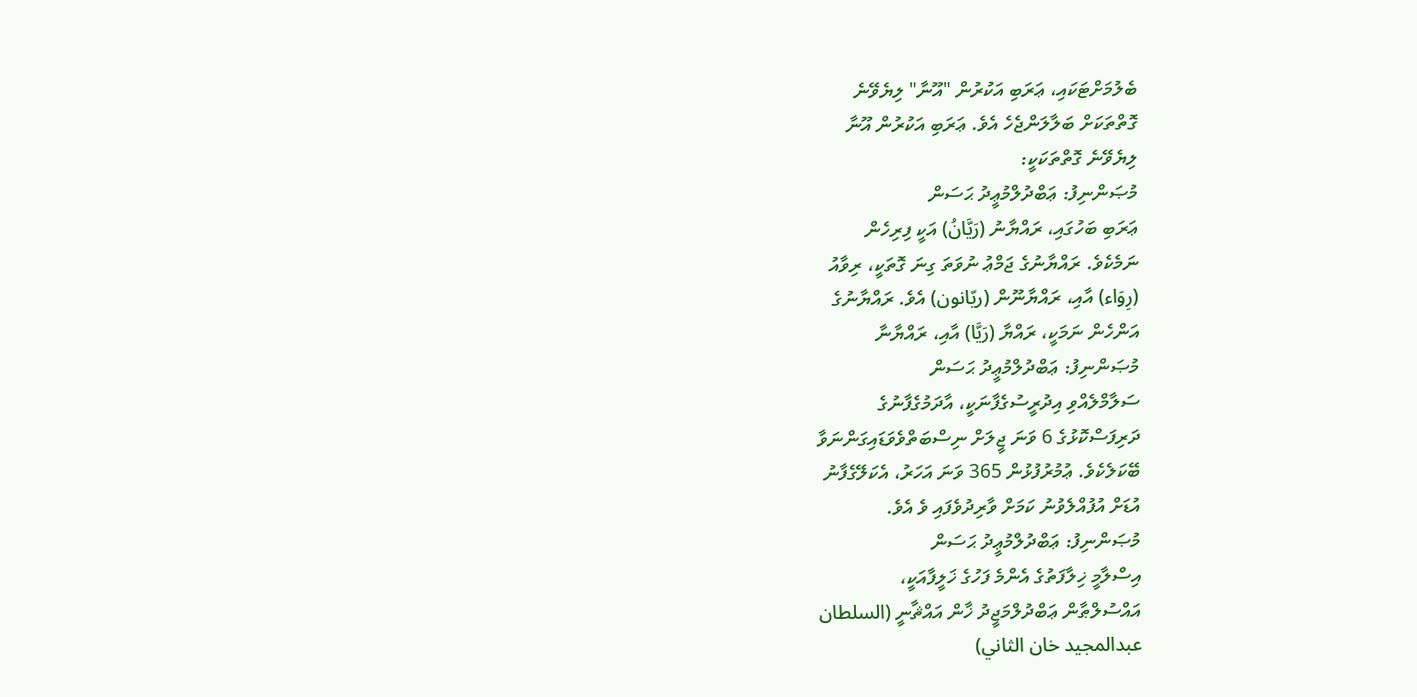ބެލުމަށްޓަކައި، ޢަރަބި އަކުރުން "އޫނާ" ލިޔެވޭނެ
ގޮތްތަކަށް ބަލާލަންޖެހެ އެވެ. ޢަރަބި އަކުރުން އޫނާ
ލިޔެވޭނެ ގޮތްތަކަކީ:
މުޞަންނިފު: ޢަބްދުލްމުޢީދު ޙަސަން
ޢަރަބި ބަހުގައި، ރައްޔާނު (رَيَّانُ) އަކީ ފިރިހެން
ނަމެކެވެ. ރައްޔާނުގެ ޖަމްޢު ނުވަތަ ގިނަ ގޮތަކީ، ރިވާއު
(رِوَاء) އާއި، ރައްޔާނޫން (ريّانون) އެވެ. ރައްޔާނުގެ
އަންހެން ނަމަކީ، ރައްޔާ (رَيَّا) އާއި، ރައްޔާނާ
މުޞަންނިފު: ޢަބްދުލްމުޢީދު ޙަސަން
ސަލާމްލެއްވި އިދުރީސުގެފާނަކީ، އާދަމުގެފާނުގެ
ދަރިފަސްކޮޅުގެ 6 ވަނަ ޖީލަށް ނިސްބަތްވެވަޑައިގަންނަވާ
ބޭކަލެކެވެ. ޢުމުރުފުޅުން 365 ވަނަ އަހަރު، އެކަލޭގެފާނު
އުޑަށް އުފުއްލެވުނު ކަމަށް ވާރިދުވެފައި ވެ އެވެ.
މުޞަންނިފު: ޢަބްދުލްމުޢީދު ޙަސަން
އިސްލާމީ ޚިލާފަތުގެ އެންމެ ފަހުގެ ޚަލީފާއަކީ،
އައްސުލްޠާން ޢަބްދުލްމަޖީދު ޚާން އައްޘާނީ (السلطان
عبدالمجيد خان الثاني)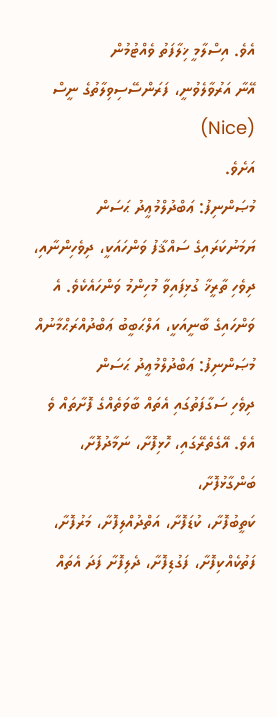އެވެ. އިސްލާމީ ޚިލާފަތު ވެއްޓުމުން
އޭނާ އަރުވާލެވުނީ، ފަރަންސޭސިވިލާތުގެ ނީސް (Nice)
އަށެވެ.
މުޞަންނިފު: ޢަބްދުލްމުޢީދު ޙަސަން
ޔަމަނުކަރައިގެ ސައްޤާފު ވަންހައަކީ، ދިވެހިންނާއި،
ދިވެހި ތާރީޚާ ގުޅިފައިވާ މުހިންމު ވަންހައެކެވެ. އެ
ވަންހައިގެ ބާނީއަކީ، އަލްޙަބީބު ޢަބްދުއްރަޙްމާނުއް
މުޞަންނިފު: ޢަބްދުލްމުޢީދު ޙަސަން
ދިވެހި ސަގާފަތުގައި އެތައް ބާވަތެއްގެ ފޮށާތައް ވެ
އެވެ. އޭގެތެރޭގައި، ހޮޅިފޮށާ، ނަމާދުފޮށާ، ބަންގާޅުފޮށާ،
ކަތީބުފޮށާ، ކުޑަފޮށާ، އަތްދުއްލިފޮށާ، މަރުފޮށާ،
ފަތުކެއްކިފޮށާ، ފަގުޑިފޮށާ، ދެލިފޮށާ ފަދަ އެތައް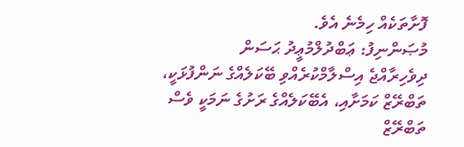ފޮށާތަކެއް ހިމެނެ އެވެ.
މުޞަންނިފު: ޢަބްދުލްމުޢީދު ޙަސަން
ދިވެހިރާއްޖެ އިސްލާމްކުރެއްވި ބޭކަލެއްގެ ނަންފުޅަކީ،
ތަބްރޭޒް ކަމަށާއި، އެބޭކަލެއްގެ ރަށުގެ ނަމަކީ ވެސް
ތަބްރޭޒް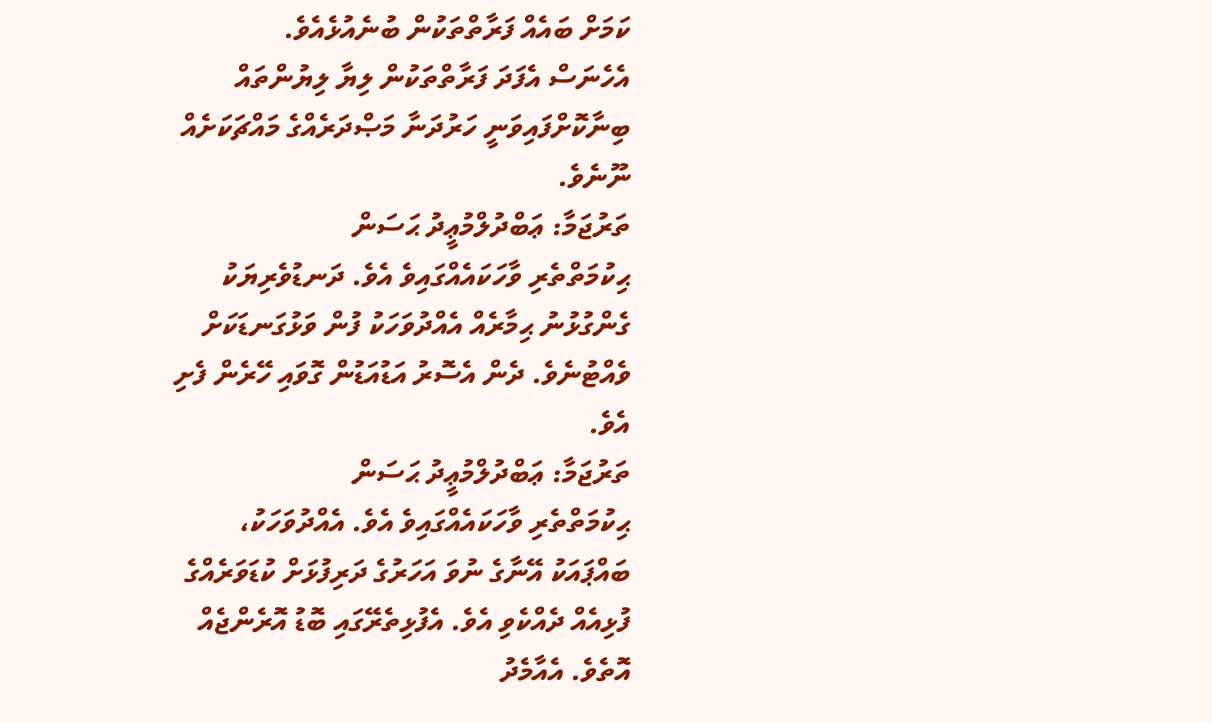ކަމަށް ބައެއް ފަރާތްތަކުން ބުނެއުޅެއެވެ.
އެހެނަސް އެފަދަ ފަރާތްތަކުން ލިޔާ ލިޔުންތައް
ބިނާކޮށްފައިވަނީ ހަރުދަނާ މަޞްދަރެއްގެ މައްޗަކަށެއް
ނޫނެވެ.
ތަރުޖަމާ: ޢަބްދުލްމުޢީދު ޙަސަން
ޙިކުމަތްތެރި ވާހަކައެއްގައިވެ އެވެ. ދަނޑުވެރިޔަކު
ގެންގުޅުނު ޙިމާރެއް އެއްދުވަހަކު ފުން ވަޅުގަނޑަކަށް
ވެއްޓުނެވެ. ދެން އެސޮރު އަޑުއަޑުން ގޮވައި ހޭރެން ފެށި
އެވެ.
ތަރުޖަމާ: ޢަބްދުލްމުޢީދު ޙަސަން
ޙިކުމަތްތެރި ވާހަކައެއްގައިވެ އެވެ. އެއްދުވަހަކު،
ބައްޕައަކު އޭނާގެ ނުވަ އަހަރުގެ ދަރިފުޅަށް ކުޑަވަރެއްގެ
ފުޅިއެއް ދެއްކެވި އެވެ. އެފުޅިތެރޭގައި ބޮޑު އޮރެންޖެއް
އޮތެވެ. އެއާމެދު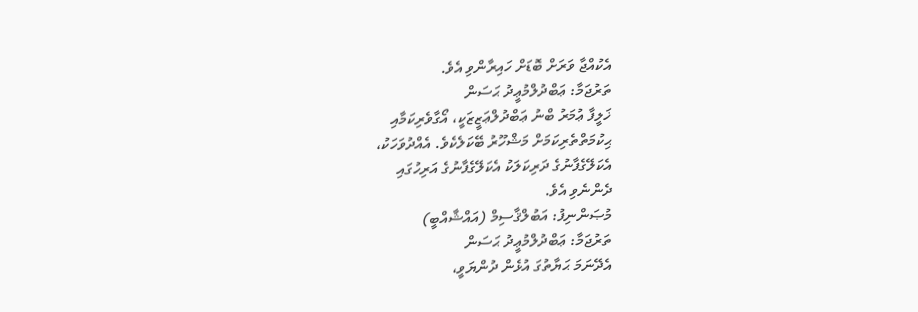އެކުއްޖާ ވަރަށް ބޮޑަށް ހައިރާންވި އެވެ.
ތަރުޖަމާ: ޢަބްދުލްމުޢީދު ޙަސަން
ޚަލީފާ ޢުމަރު ބްނު ޢަބްދުލްޢަޒީޒަކީ، އޯގާވެރިކަމާއި
ޙިކުމަތްތެރިކަމަށް މަޝްހޫރު ބޭކަލެކެވެ. އެއްދުވަހަކު،
އެކަލޭގެފާނުގެ ދަރިކަލަކު އެކަލޭގެފާނުގެ އަރިހުގައި
ދެންނެވި އެވެ.
މުޞަންނިފު: އަބުލްޤާސިމް (އައްޝާއްބީ)
ތަރުޖަމާ: ޢަބްދުލްމުޢީދު ޙަސަން
އެދޭނަމަ ޙަޔާތުގަ އުޅެން ދުންޔަވީ،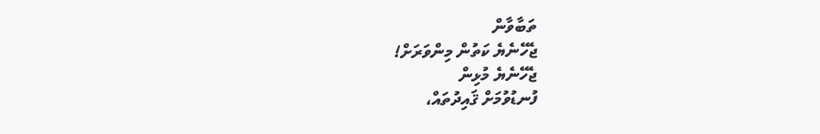ތަބާވާން
ޖެހޭނެޔެ ކަތުން މިންވަރަށް!
ޖެހޭނެޔެ މުޅިން
ފުނޑުވުމަށް ޤައިދުތައް،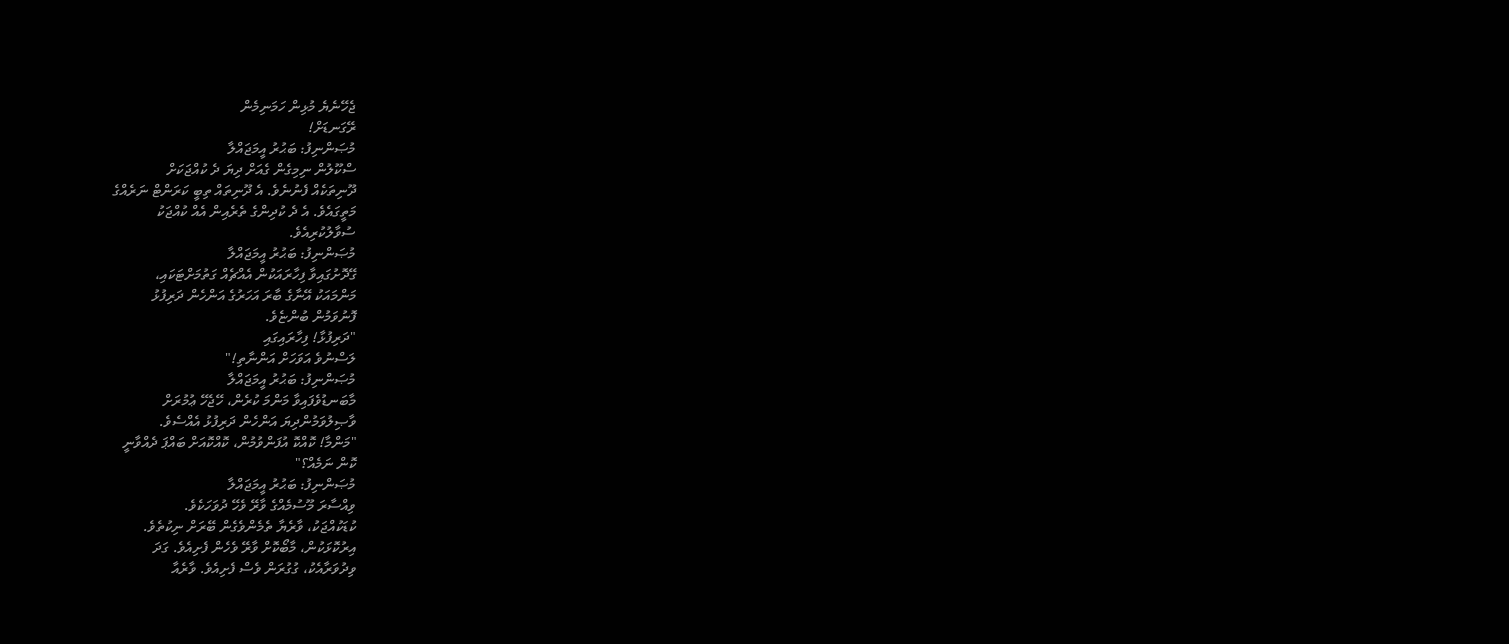ޖެހޭނެޔެ މުޅިން ހަމަނިމެން
ރޭގަނޑަށް!
މުޞަންނިފު: ބަޙުރު އީމަޖައްލާ
ސްކޫލުން ނިމިގެން ގެއަށް ދިޔަ ދެ ކުއްޖަކަށް
ދޫނިތަކެއް ފެނުނެވެ. އެ ދޫނިތައް ތިބީ ކަރަންޓް ނަރެއްގެ
މަތީގައެވެ. އެ ދެ ކުދިންގެ ތެރެއިން އެއް ކުއްޖަކު
ސުވާލުކުރިއެވެ.
މުޞަންނިފު: ބަޙުރު އީމަޖައްލާ
ގޭދޮށުގައިވާ ފިހާރައަކުން އެއްޗެއް ގަތުމަށްޓަކައި،
މަންމައަކު އޭނާގެ ބާރަ އަހަރުގެ އަންހެން ދަރިފުޅު
ފޮނުވަމުން ބުންޏެވެ.
"ދަރިފުޅާ! ފިހާރައިގައި
ލަސްނުވެ އަވަހަށް އަންނާތި!"
މުޞަންނިފު: ބަޙުރު އީމަޖައްލާ
މާބަނޑުވެފައިވާ މަންމަ ކުރެން، ހޭޖެހޭ ޢުމުރަށް
ވާޞިލުވަމުންދިޔަ އަންހެން ދަރިފުޅު އެއްސެވެ.
"މަންމާ! ކޮއްކޮ އުފަންވުމުން، ކޮއްކޮއަށް ބައްޕަ ދެއްވާނީ
ކޮން ނަމެއް؟"
މުޞަންނިފު: ބަޙުރު އީމަޖައްލާ
ވިއްސާރަ މޫސުމެއްގެ ވާރޭ ވެހޭ ދުވަހަކެވެ.
ކުޑަކުއްޖަކު، ވާރެޔާ ތެމެންވެގެން ބޭރަށް ނިކުތެވެ.
އިރުކޮޅަކުން، މާބޯކޮށް ވާރޭ ވެހެން ފެށިއެވެ. ގަދަ
ވިދުވަރާއެކު، ގުގުރަން ވެސް ފެށިއެވެ. ވާރެއާ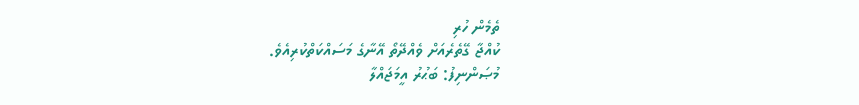ތެމެން ހުރި
ކުއްޖާ ގޭތެރެއަށް ވެއްދޭތޯ އޭނާގެ މަސައްކަތްކުރިއެވެ.
މުޞަންނިފު: ބަޙުރު އީމަޖައްލާ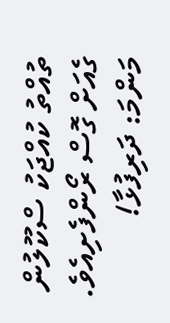ތުއްތު ކުއްޖަކު ސްކޫލުން ގެއަށް ގޮސް ރޯންފެށިއެވެ.
މަންމަ: ދަރިފުޅާ!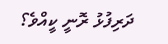ދަރިފުޅު ރޮނީ ކީއްވެ؟